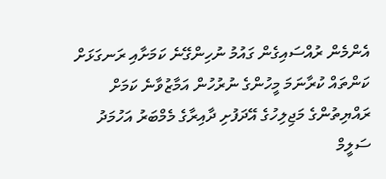އެންމެން ރުއްސައިގެން ގައުމު ނުހިންގޭނެ ކަމަށާއި ރަނގަޅަށް ކަންތައް ކުރާނަމަ މީހުންގެ ނުރުހުން އަމާޒުވާނެ ކަމަށް ރައްޔިތުންގެ މަޖިލިހުގެ އޭދަފުށި ދާއިރާގެ މެމްބަރު އަހުމަދު ސަލީމް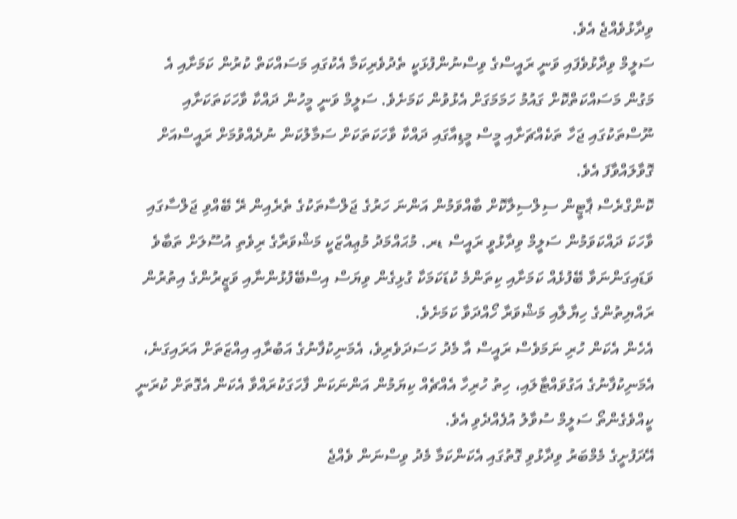ވިދާޅުވެއްޖެ އެވެ.
ސަލީމް ވިދާޅުވެފައި ވަނީ ރައީސްގެ ވިސްނުންފުޅަކީ ތެދުވެރިކަމާ އެކުގައި މަސައްކަތް ކުރުން ކަމަށާއި އެ މަގުން މަސައްކަތްކޮށް ގައުމު ހަމަމަގަށް އެޅުވުން ކަމަށެވެ. ސަލީމް ވަނީ މީހުން ދައްކާ ވާހަކަތަކަށާއި ނޫސްތަކުގައި ޖަހާ ތަކެއްޗަށާއި މީސް މީޑިއާގައި ދައްކާ ވާހަކަތަކަށް ސަމާލުކަން ނުދެއްވުމަށް ރައީސްއަށް ގޮވާލައްވާފަ އެވެ.
ކޮންގްރެސް ޕާޓީން ސިލްސިލާކޮށް ބާއްވަމުން އަންނަ ހަރުގެ ޖަލްސާތަކުގެ ތެރެއިން ރޭ ބޭއްވި ޖަލްސާގައި ވާހަކަ ދައްކަވަމުން ސަލީމް ވިދާޅުވީ ރައީސް ޑރ. މުޙައްމަދު މުޢިއްޒަކީ މަޝްވަރާގެ ރިވެތި އުސޫލަށް ތަބާވެ ވަޑައިގަންނަވާ ބޭފުޅެއް ކަމަށާއި ކިތަންމެ ކުޑަކަމަކާ ގުޅިގެން ވިޔަސް އިސްބޭފުޅުންނާއި ވަޒީރުންގެ އިތުރުން ރައްޔިތުންގެ ހިޔާލާއި މަޝްވަރާ ހޯއްދަވާ ކަމަށެވެ.
އެހެން އެކަން ހުރި ނަމަވެސް ރައީސް އާ މެދު ހަސަދަވެރިވެ، އެމަނިކުފާނުގެ އަބުރާއި އިއްޒަތަށް އަރައިގަނެ، އެމަނިކުފާނުގެ އަގުވައްޓާލައި، ހިތު ހުރިހާ އެއްޗެއް ކިޔަމުން އަންނަކަން ފާހަގަކުރައްވާ އެކަން އެގޮތަށް ކުރަނީ ކީއްވެގެންތޯ ސަލީމް ސުވާލު އުފެއްދެވި އެވެ.
އޭދަފުށީގެ މެމްބަރު ވިދާޅުވި ގޮތުގައި އެކަންކަމާ މެދު ވިސްނަން ވެއްޖެ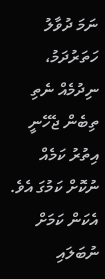ނަމަ ދުވާލު ހަތަރުދަމު، ނިދުމެއް ނެތި ތިބެން ޖެހޭނީ އިތުރު ކަމެއް ނުކޮށް ކަމުގަ އެވެ. އެކަން ކަމަށް ނުބަލައި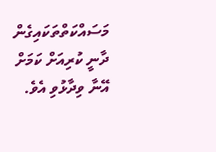މަސައްކަތްތަކައިގެން ދާނީ ކުރިއަށް ކަމަށް އޭނާ ވިދާޅުވި އެވެ.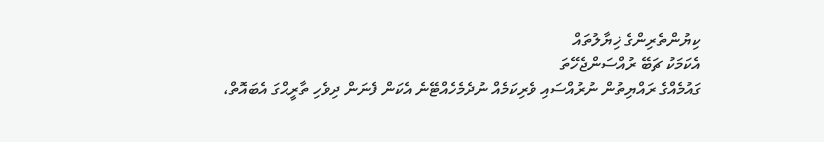ކިޔުންތެރިންގެ ޚިޔާލުތައް
އެކަމަކު ޗަބޭ ރުއްސަންޖެހޭތަ
ގައުމެއްގެ ރައްޔިތުން ނުރުއްސައި ވެރިކަމެއް ނުދެމެހެއްޓޭނެ އެކަން ފެނަން ދިވެހި ތާރީޙްގަ އެބައޮތް،